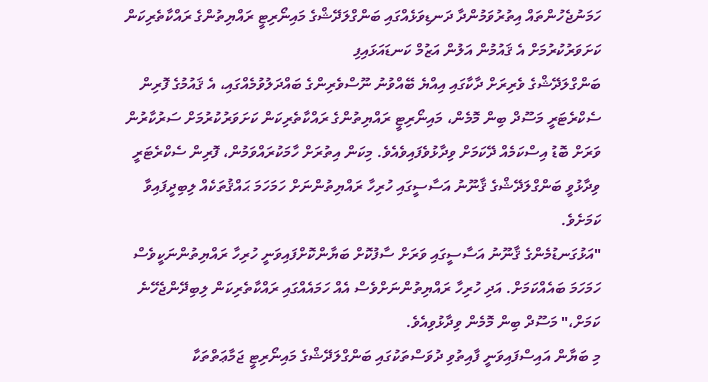ހަމަނުޖެހުންތައް އިތުރުވަމުންދާ ދަނޑިވަޅެއްގައި ބަންގްލަދޭޝްގެ މައިނޯރިޓީ ރައްޔިތުންގެ ރައްކާތެރިކަން ކަށަވަރުކުރުމަށް އެ ޤައުމުން އަލުން އަޒުމް ކަނޑައަޅައިފި
ބަންގްލަދޭޝްގެ ވެރިރަށް ދާކާގައި އިއްޔެ ބޭއްވުނު ނޫސްވެރިންގެ ބައްދަލުވުމެއްގައި، އެ ޤައުމުގެ ފޮރިން ސެކްރެޓަރީ މަސޫދް ބިން މޮމެން، މައިނޯރިޓީ ރައްޔިތުންގެ ރައްކާތެރިކަން ކަށަވަރުކުރުމަށް ސަރުކާރުން ވަރަށް ބޮޑު އިސްކަމެއް ދޭކަމަށް ވިދާޅުވެފައިވެއެވެ. މިކަން އިތުރަށް ހާމަކުރައްވަމުން، ފޮރިން ސެކްރެޓަރީ ވިދާޅުވީ ބަންގްލަދޭޝްގެ ޤާނޫނު އަސާސީގައި ހުރިހާ ރައްޔިތުންނަށް ހަމަހަމަ ޙައްޤުތަކެއް ލިބިދީފައިވާ ކަމަށެވެ.
"އަޅުގަނޑުމެންގެ ޤާނޫނު އަސާސީގައި ވަރަށް ސާފުކޮށް ބަޔާންކޮށްފައިވަނީ ހުރިހާ ރައްޔިތުންނަކީވެސް ހަމަހަމަ ބައެއްކަމަށް. އަދި ހުރިހާ ރައްޔިތުންނަށްވެސް އެއް ހަމައެއްގައި ރައްކާތެރިކަން ލިބިދޭންޖެހޭނެ ކަމަށް،" މަސޫދް ބިން މޮމެން ވިދާޅުވިއެވެ.
މި ބަޔާން އައިސްފައިވަނީ ފާއިތުވި ދުވަސްތަކުގައި ބަންގްލަދޭޝްގެ މައިނޯރިޓީ ޖަމާޢަތްތަކާ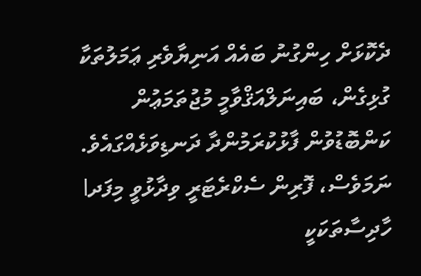ދެކޮޅަށް ހިންގުނު ބައެއް އަނިޔާވެރި ޢަމަލުތަކާ ގުޅިގެން، ބައިނަލްއަޤްވާމީ މުޖުތަމަޢުން ކަންބޮޑުވުން ފާޅުކުރަމުންދާ ދަނޑިވަޅެއްގައެވެ. ނަމަވެސް، ފޮރިން ސެކްރެޓަރީ ވިދާޅުވީ މިފަދا ހާދިސާތަކަކީ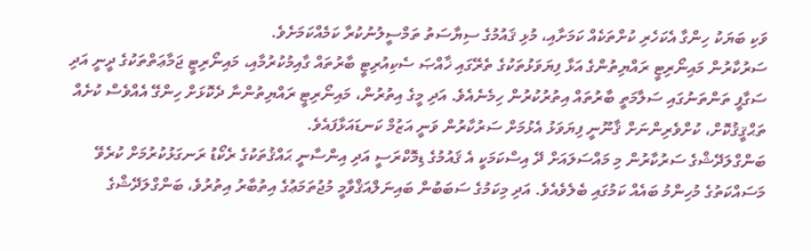ވަކި ބަޔަކު ހިންގާ އެކަހެރި ކުށްތަކެއް ކަމަށާއި، މުޅި ޤައުމުގެ ސިޔާސަތު ތަމްސީލުނުކުރާ ކަމެއްކަމަށެވެ.
ސަރުކާރުން މައިނޯރިޓީ ރައްޔިތުންގެ އަޅާ ފިޔަވަޅުތަކުގެ ތެރޭގައި ޚާއްޞަ ސެކިއުރިޓީ ބާރުތައް ގާއިމުކުރުމާއި، މައިނޯރިޓީ ޖަމާޢަތްތަކުގެ ދީނީ އަދި ސަގާފީ ތަންތަނުގައި ސަލާމަތީ ބާރުތައް އިތުރުކުރުން ހިމެނެއެވެ. އަދި މީގެ އިތުރުން، މައިނޯރިޓީ ރައްޔިތުންނާ ދެކޮޅަށް ހިންގޭ އެއްވެސް ކުށެއް ތަޙްޤީޤުކޮށް، ކުށްވެރިންނަށް ޤާނޫނީ ފިޔަވަޅު އެޅުމަށް ސަރުކާރުން ވަނީ އަޒުމް ކަނޑައަޅާފައެވެ.
ބަންގްލަދޭޝްގެ ސަރުކާރުން މި މައްސަލައަށް ދޭ އިސްކަމަކީ އެ ޤައުމުގެ ޑިމޮކްރަސީ އަދި އިންސާނީ ޙައްޤުތަކުގެ ރެކޯޑު ރަނގަޅުކުރުމަށް ކުރެވޭ މަސައްކަތުގެ މުހިންމު ބައެއް ކަމުގައި ބެލެވެއެވެ. އަދި މިކަމުގެ ސަބަބުން ބައިނަލްއަޤްވާމީ މުޖުތަމަޢުގެ އިތުބާރު އިތުރުވެ، ބަންގްލަދޭޝްގެ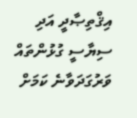އިޤްތިޞާދީ އަދި ސިޔާސީ ގުޅުންތައް ވަރުގަދަވާނެ ކަމަށް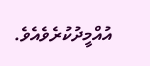އުއްމީދުކުރެވެއެވެ.